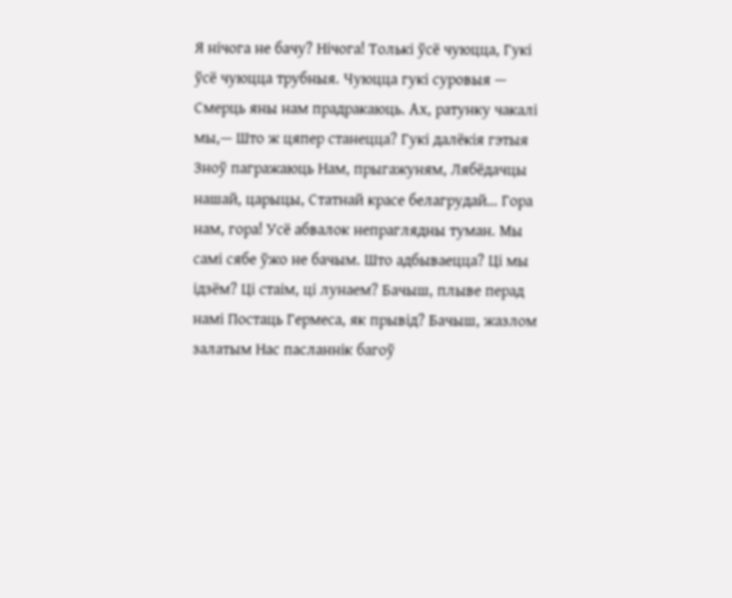Я нічога не бачу? Нічога! Толькі ўсё чуюцца, Гукі ўсё чуюцца трубныя. Чуюцца гукі суровыя — Смерць яны нам прадракаюць. Ах, ратунку чакалі мы,— Што ж цяпер станецца? Гукі далёкія гэтыя Зноў пагражаюць Нам, прыгажуням, Лябёдачцы нашай, царыцы, Статнай красе белагрудай… Гора нам, гора! Усё абвалок непраглядны туман. Мы самі сябе ўжо не бачым. Што адбываецца? Ці мы ідзём? Ці стаім, ці лунаем? Бачыш, плыве перад намі Постаць Гермеса, як прывід? Бачыш, жазлом залатым Нас пасланнік багоў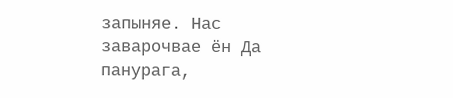запыняе. Нас заварочвае ён Да панурага,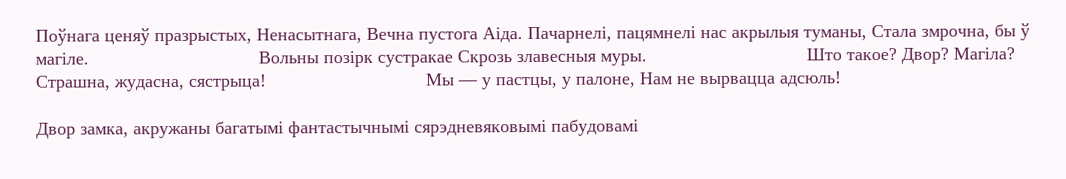Поўнага ценяў празрыстых, Ненасытнага, Вечна пустога Аіда. Пачарнелі, пацямнелі нас акрылыя туманы, Стала змрочна, бы ў магіле.                                  Вольны позірк сустракае Скрозь злавесныя муры.                                Што такое? Двор? Магіла? Страшна, жудасна, сястрыца!                                Мы — у пастцы, у палоне, Нам не вырвацца адсюль!

Двор замка, акружаны багатымі фантастычнымі сярэдневяковымі пабудовамі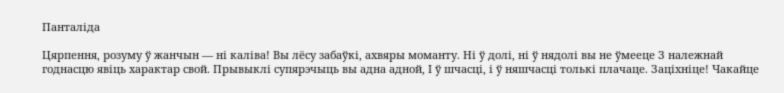Панталіда

Цярпення, розуму ў жанчын — ні каліва! Вы лёсу забаўкі, ахвяры моманту. Ні ў долі, ні ў нядолі вы не ўмееце З належнай годнасцю явіць характар свой. Прывыклі супярэчыць вы адна адной, І ў шчасці, і ў няшчасці толькі плачаце. Заціхніце! Чакайце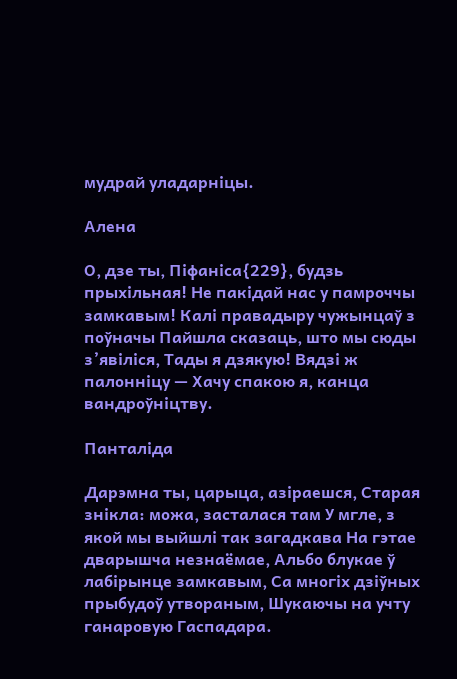мудрай уладарніцы.

Алена

О, дзе ты, Піфаніса{229}, будзь прыхільная! Не пакідай нас у памроччы замкавым! Калі правадыру чужынцаў з поўначы Пайшла сказаць, што мы сюды з’явіліся, Тады я дзякую! Вядзі ж палонніцу — Хачу спакою я, канца вандроўніцтву.

Панталіда

Дарэмна ты, царыца, азіраешся, Старая знікла: можа, засталася там У мгле, з якой мы выйшлі так загадкава На гэтае дварышча незнаёмае, Альбо блукае ў лабірынце замкавым, Са многіх дзіўных прыбудоў утвораным, Шукаючы на учту ганаровую Гаспадара.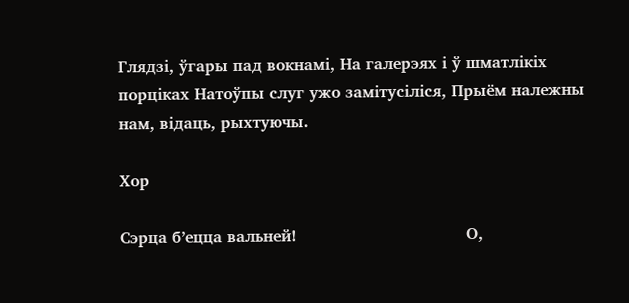Глядзі, ўгары пад вокнамі, На галерэях і ў шматлікіх порціках Натоўпы слуг ужо замітусіліся, Прыём належны нам, відаць, рыхтуючы.

Хор

Сэрца б’ецца вальней!                                  О,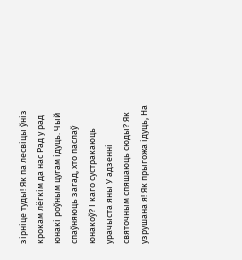зірніце туды! Як па лесвіцы ўніз крокам лёгкім да нас Рад у рад юнакі роўным цугам ідуць. Чый спаўняюць загад, хто паслаў юнакоў? І каго сустракаюць урачыста яны У адзенні святочным спяшаюць сюды? Як узрушана я! Як прыгожа ідуць, На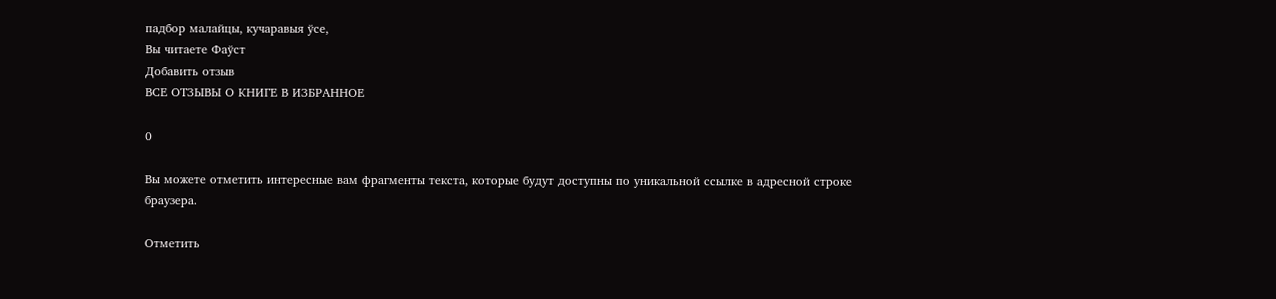падбор малайцы, кучаравыя ўсе,
Вы читаете Фаўст
Добавить отзыв
ВСЕ ОТЗЫВЫ О КНИГЕ В ИЗБРАННОЕ

0

Вы можете отметить интересные вам фрагменты текста, которые будут доступны по уникальной ссылке в адресной строке браузера.

Отметить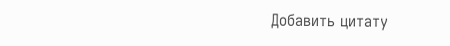Добавить цитату